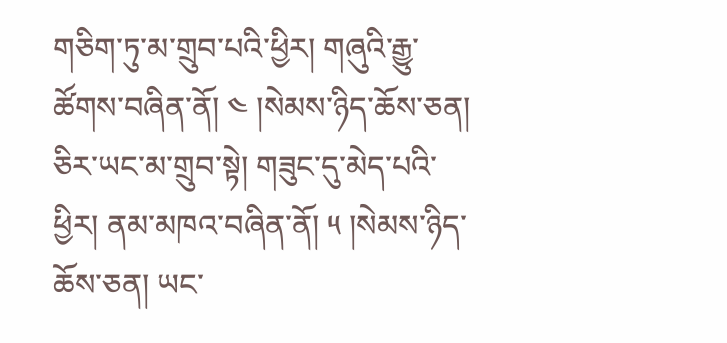གཅིག་ཏུ་མ་གྲུབ་པའི་ཕྱིར། གཞུའི་རྒྱུ་ཚོགས་བཞིན་ནོ། ༤ །སེམས་ཉིད་ཆོས་ཅན། ཅིར་ཡང་མ་གྲུབ་སྟེ། གཟུང་དུ་མེད་པའི་ཕྱིར། ནམ་མཁའ་བཞིན་ནོ། ༥ །སེམས་ཉིད་ཆོས་ཅན། ཡང་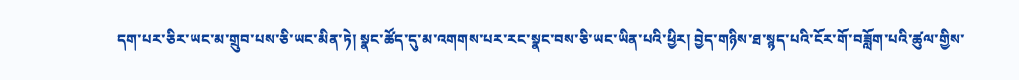དག་པར་ཅིར་ཡང་མ་གྲུབ་པས་ཅི་ཡང་མིན་ཏེ། སྣང་ཚོད་དུ་མ་འགགས་པར་རང་སྣང་བས་ཅི་ཡང་ཡིན་པའི་ཕྱིར། བྱེད་གཉིས་ཐ་སྙད་པའི་ངོར་གོ་བཟློག་པའི་ཚུལ་གྱིས་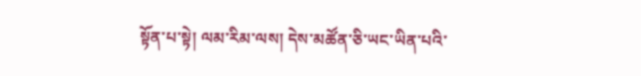སྟོན་པ་སྟེ། ལམ་རིམ་ལས། དེས་མཚོན་ཅི་ཡང་ཡིན་པའི་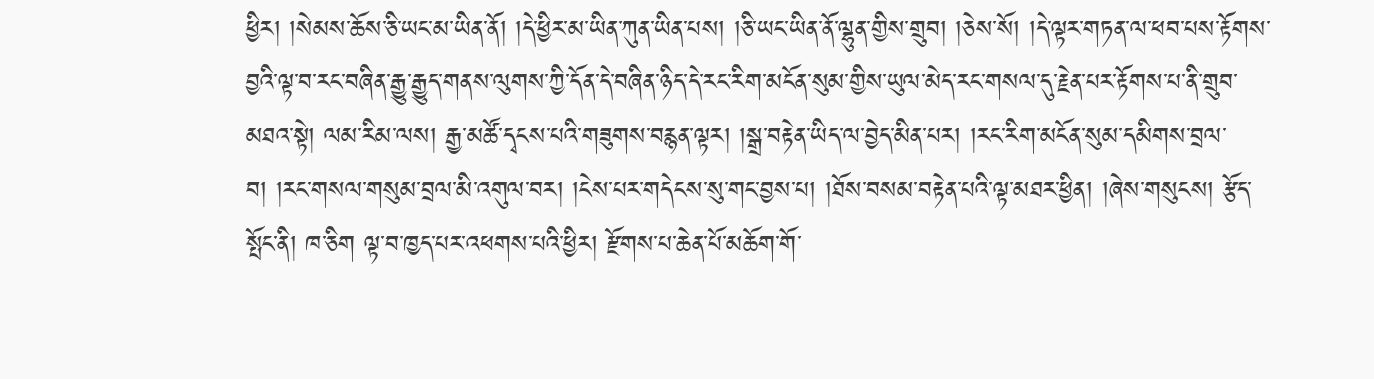ཕྱིར། །སེམས་ཆོས་ཅི་ཡང་མ་ཡིན་ནོ། །དེ་ཕྱིར་མ་ཡིན་ཀུན་ཡིན་པས། །ཅི་ཡང་ཡིན་ནོ་ལྷུན་གྱིས་གྲུབ། །ཅེས་སོ། །དེ་ལྟར་གཏན་ལ་ཕབ་པས་རྟོགས་བྱའི་ལྟ་བ་རང་བཞིན་རྒྱུ་རྒྱུད་གནས་ལུགས་ཀྱི་དོན་དེ་བཞིན་ཉིད་དེ་རང་རིག་མངོན་སུམ་གྱིས་ཡུལ་མེད་རང་གསལ་དུ་རྗེན་པར་རྟོགས་པ་ནི་གྲུབ་མཐའ་སྟེ། ལམ་རིམ་ལས། རྒྱ་མཚོ་དྭངས་པའི་གཟུགས་བརྙན་ལྟར། །སྒྲ་བརྟེན་ཡིད་ལ་བྱེད་མིན་པར། །རང་རིག་མངོན་སུམ་དམིགས་བྲལ་བ། །རང་གསལ་གསུམ་བྲལ་མི་འགུལ་བར། །ངེས་པར་གདེངས་སུ་གང་བྱས་པ། །ཐོས་བསམ་བརྟེན་པའི་ལྟ་མཐར་ཕྱིན། །ཞེས་གསུངས། རྩོད་སྤོང་ནི། ཁ་ཅིག ལྟ་བ་ཁྱད་པར་འཕགས་པའི་ཕྱིར། རྫོགས་པ་ཆེན་པོ་མཆོག་གོ་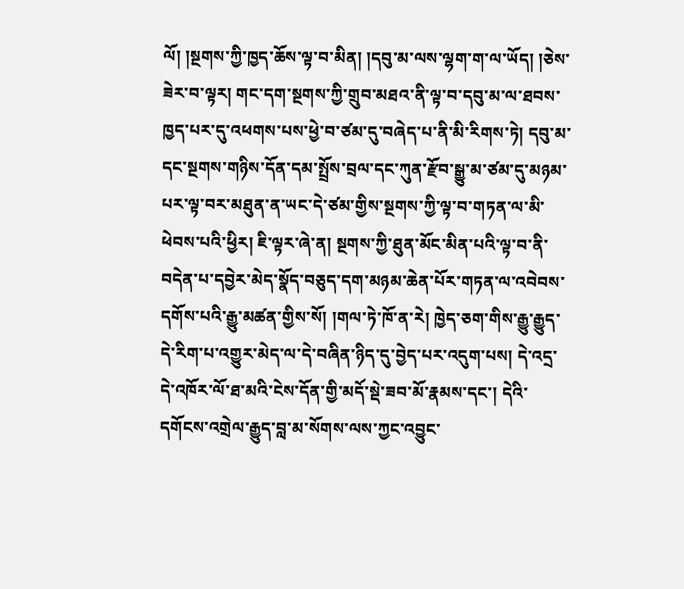ལོ། །སྔགས་ཀྱི་ཁྱད་ཆོས་ལྟ་བ་མིན། །དབུ་མ་ལས་ལྷག་ག་ལ་ཡོད། །ཅེས་ཟེར་བ་ལྟར། གང་དག་སྔགས་ཀྱི་གྲུབ་མཐའ་ནི་ལྟ་བ་དབུ་མ་ལ་ཐབས་ཁྱད་པར་དུ་འཕགས་པས་ཕྱེ་བ་ཙམ་དུ་བཞེད་པ་ནི་མི་རིགས་ཏེ། དབུ་མ་དང་སྔགས་གཉིས་དོན་དམ་སྤྲོས་བྲལ་དང་ཀུན་རྫོབ་སྒྱུ་མ་ཙམ་དུ་མཉམ་པར་ལྟ་བར་མཐུན་ན་ཡང་དེ་ཙམ་གྱིས་སྔགས་ཀྱི་ལྟ་བ་གཏན་ལ་མི་ཕེབས་པའི་ཕྱིར། ཇི་ལྟར་ཞེ་ན། སྔགས་ཀྱི་ཐུན་མོང་མིན་པའི་ལྟ་བ་ནི་བདེན་པ་དབྱེར་མེད་སྣོད་བཅུད་དག་མཉམ་ཆེན་པོར་གཏན་ལ་འབེབས་དགོས་པའི་རྒྱུ་མཚན་གྱིས་སོ། །གལ་ཏེ་ཁོ་ན་རེ། ཁྱེད་ཅག་གིས་རྒྱུ་རྒྱུད་དེ་རིག་པ་འགྱུར་མེད་ལ་དེ་བཞིན་ཉིད་དུ་བྱེད་པར་འདུག་པས། དེ་འདྲ་དེ་འཁོར་ལོ་ཐ་མའི་ངེས་དོན་གྱི་མདོ་སྡེ་ཟབ་མོ་རྣམས་དང་། དེའི་དགོངས་འགྲེལ་རྒྱུད་བླ་མ་སོགས་ལས་ཀྱང་འབྱུང་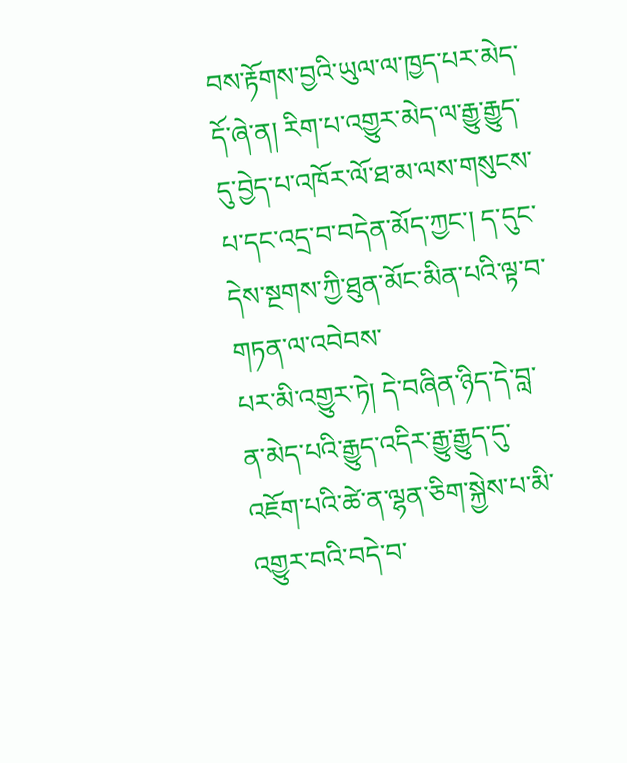བས་རྟོགས་བྱའི་ཡུལ་ལ་ཁྱད་པར་མེད་དོ་ཞེ་ན། རིག་པ་འགྱུར་མེད་ལ་རྒྱུ་རྒྱུད་དུ་བྱེད་པ་འཁོར་ལོ་ཐ་མ་ལས་གསུངས་པ་དང་འདྲ་བ་བདེན་མོད་ཀྱང་། ད་དུང་དེས་སྔགས་ཀྱི་ཐུན་མོང་མིན་པའི་ལྟ་བ་གཏན་ལ་འབེབས་
པར་མི་འགྱུར་ཏེ། དེ་བཞིན་ཉིད་དེ་བླ་ན་མེད་པའི་རྒྱུད་འདིར་རྒྱུ་རྒྱུད་དུ་འཇོག་པའི་ཚེ་ན་ལྷན་ཅིག་སྐྱེས་པ་མི་འགྱུར་བའི་བདེ་བ་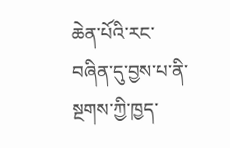ཆེན་པོའི་རང་བཞིན་དུ་བྱས་པ་ནི་སྔགས་ཀྱི་ཁྱད་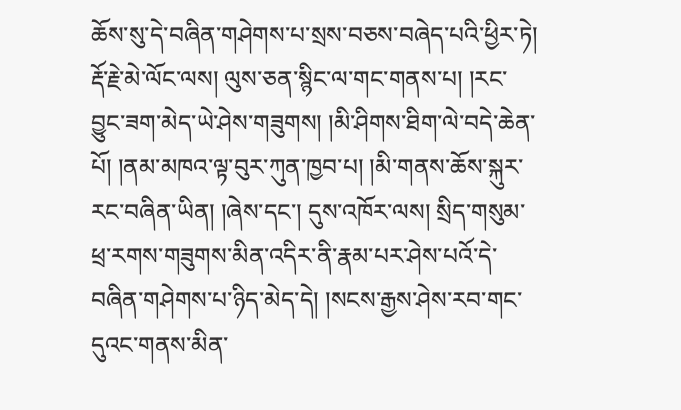ཆོས་སུ་དེ་བཞིན་གཤེགས་པ་སྲས་བཅས་བཞེད་པའི་ཕྱིར་ཏེ། རྡོ་རྗེ་མེ་ལོང་ལས། ལུས་ཅན་སྙིང་ལ་གང་གནས་པ། །རང་བྱུང་ཟག་མེད་ཡེ་ཤེས་གཟུགས། །མི་ཤིགས་ཐིག་ལེ་བདེ་ཆེན་པོ། །ནམ་མཁའ་ལྟ་བུར་ཀུན་ཁྱབ་པ། །མི་གནས་ཆོས་སྐུར་རང་བཞིན་ཡིན། །ཞེས་དང་། དུས་འཁོར་ལས། སྲིད་གསུམ་ཕྲ་རགས་གཟུགས་མིན་འདིར་ནི་རྣམ་པར་ཤེས་པའོ་དེ་བཞིན་གཤེགས་པ་ཉིད་མེད་དེ། །སངས་རྒྱས་ཤེས་རབ་གང་དུའང་གནས་མིན་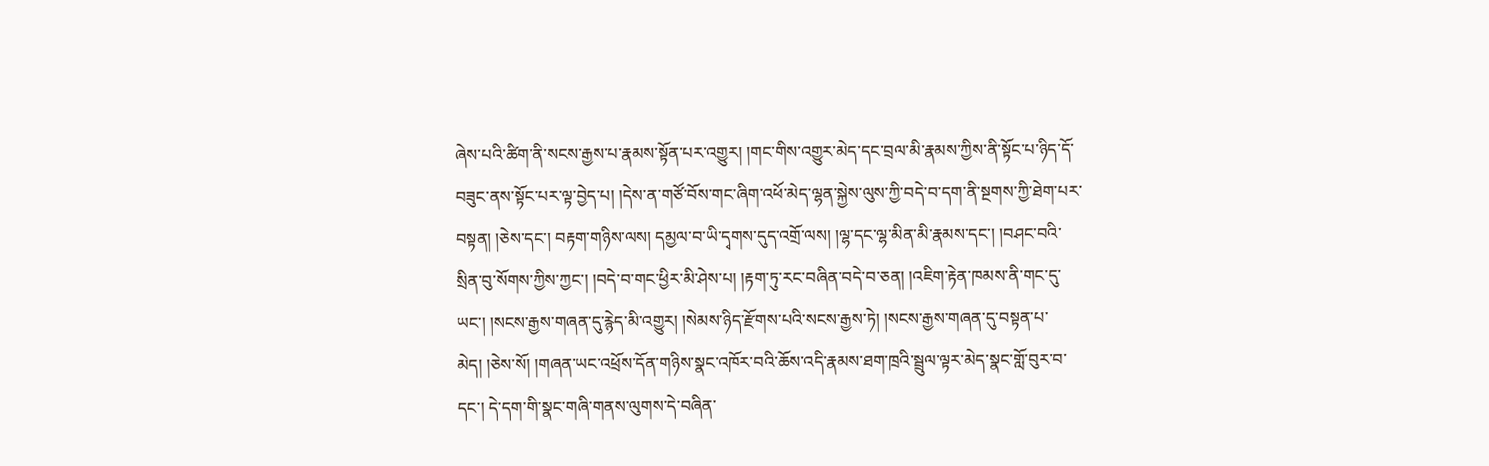ཞེས་པའི་ཚིག་ནི་སངས་རྒྱས་པ་རྣམས་སྟོན་པར་འགྱུར། །གང་གིས་འགྱུར་མེད་དང་བྲལ་མི་རྣམས་ཀྱིས་ནི་སྟོང་པ་ཉིད་དོ་བཟུང་ནས་སྟོང་པར་ལྟ་བྱེད་པ། །དེས་ན་གཙོ་བོས་གང་ཞིག་འཕོ་མེད་ལྷན་སྐྱེས་ལུས་ཀྱི་བདེ་བ་དག་ནི་སྔགས་ཀྱི་ཐེག་པར་བསྟན། །ཅེས་དང་། བརྟག་གཉིས་ལས། དམྱལ་བ་ཡི་དྭགས་དུད་འགྲོ་ལས། །ལྷ་དང་ལྷ་མིན་མི་རྣམས་དང་། །བཤང་བའི་སྲིན་བུ་སོགས་ཀྱིས་ཀྱང་། །བདེ་བ་གང་ཕྱིར་མི་ཤེས་པ། །རྟག་ཏུ་རང་བཞིན་བདེ་བ་ཅན། །འཇིག་རྟེན་ཁམས་ནི་གང་དུ་ཡང་། །སངས་རྒྱས་གཞན་དུ་རྙེད་མི་འགྱུར། །སེམས་ཉིད་རྫོགས་པའི་སངས་རྒྱས་ཏེ། །སངས་རྒྱས་གཞན་དུ་བསྟན་པ་མེད། །ཅེས་སོ། །གཞན་ཡང་འཕྲོས་དོན་གཉིས་སྣང་འཁོར་བའི་ཆོས་འདི་རྣམས་ཐག་ཁྲའི་སྦྲུལ་ལྟར་མེད་སྣང་གློ་བུར་བ་དང་། དེ་དག་གི་སྣང་གཞི་གནས་ལུགས་དེ་བཞིན་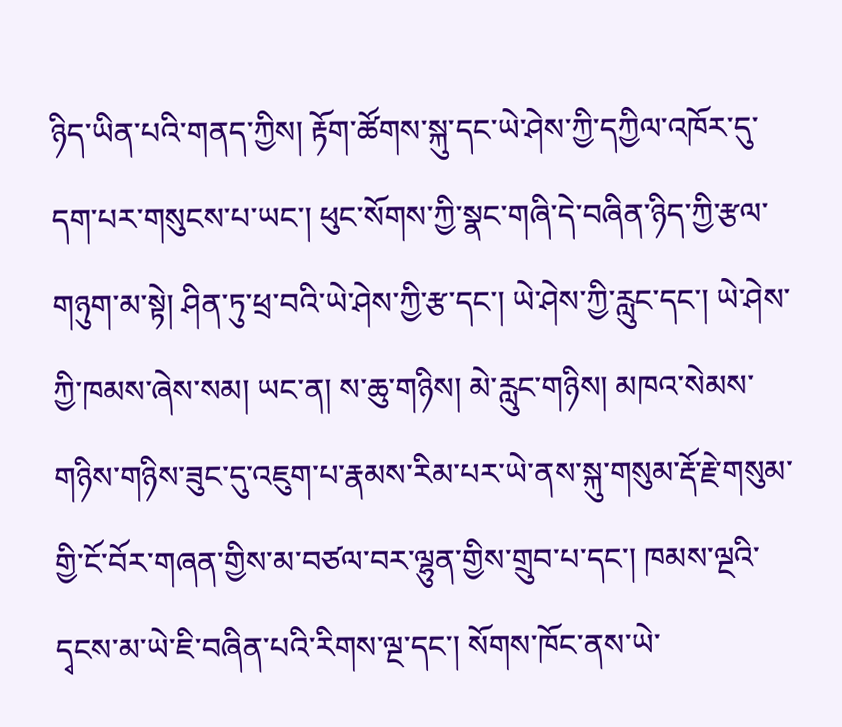ཉིད་ཡིན་པའི་གནད་ཀྱིས། རྟོག་ཚོགས་སྐུ་དང་ཡེ་ཤེས་ཀྱི་དཀྱིལ་འཁོར་དུ་དག་པར་གསུངས་པ་ཡང་། ཕུང་སོགས་ཀྱི་སྣང་གཞི་དེ་བཞིན་ཉིད་ཀྱི་རྩལ་གཉུག་མ་སྟེ། ཤིན་ཏུ་ཕྲ་བའི་ཡེ་ཤེས་ཀྱི་རྩ་དང་། ཡེ་ཤེས་ཀྱི་རླུང་དང་། ཡེ་ཤེས་ཀྱི་ཁམས་ཞེས་སམ། ཡང་ན། ས་ཆུ་གཉིས། མེ་རླུང་གཉིས། མཁའ་སེམས་གཉིས་གཉིས་ཟུང་དུ་འཇུག་པ་རྣམས་རིམ་པར་ཡེ་ནས་སྐུ་གསུམ་རྡོ་རྗེ་གསུམ་གྱི་ངོ་བོར་གཞན་གྱིས་མ་བཙལ་བར་ལྷུན་གྱིས་གྲུབ་པ་དང་། ཁམས་ལྔའི་དྭངས་མ་ཡེ་ཇི་བཞིན་པའི་རིགས་ལྔ་དང་། སོགས་ཁོང་ནས་ཡེ་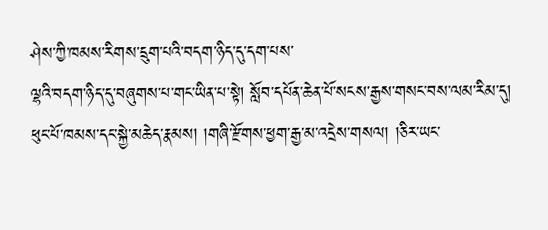ཤེས་ཀྱི་ཁམས་རིགས་དྲུག་པའི་བདག་ཉིད་དུ་དག་པས་
ལྷའི་བདག་ཉིད་དུ་བཞུགས་པ་གང་ཡིན་པ་སྟེ། སློབ་དཔོན་ཆེན་པོ་སངས་རྒྱས་གསང་བས་ལམ་རིམ་དུ། ཕུང་པོ་ཁམས་དང་སྐྱེ་མཆེད་རྣམས། །གཞི་རྫོགས་ཕྱག་རྒྱ་མ་འདྲེས་གསལ། །ཅིར་ཡང་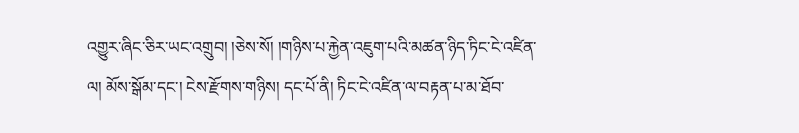འགྱུར་ཞིང་ཅིར་ཡང་འགྲུབ། །ཅེས་སོ། །གཉིས་པ་རྐྱེན་འཇུག་པའི་མཚན་ཉིད་ཏིང་ངེ་འཛིན་ལ། མོས་སྒོམ་དང་། ངེས་རྫོགས་གཉིས། དང་པོ་ནི། ཏིང་ངེ་འཛིན་ལ་བརྟན་པ་མ་ཐོབ་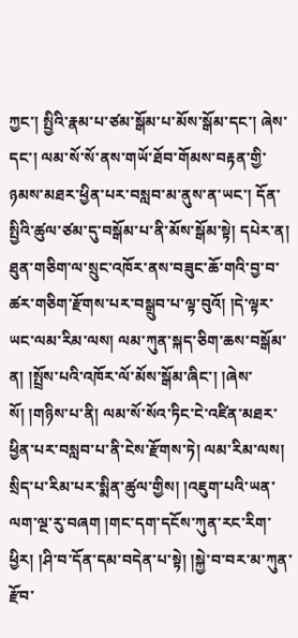ཀྱང་། སྤྱིའི་རྣམ་པ་ཙམ་སྒོམ་པ་མོས་སྒོམ་དང་། ཞེས་དང་། ལམ་སོ་སོ་ནས་གཡོ་ཐོབ་གོམས་བརྟན་གྱི་ཉམས་མཐར་ཕྱིན་པར་བསླབ་མ་ནུས་ན་ཡང་། དོན་སྤྱིའི་ཚུལ་ཙམ་དུ་བསྒོམ་པ་ནི་མོས་སྒོམ་སྟེ། དཔེར་ན། ཐུན་གཅིག་ལ་སྲུང་འཁོར་ནས་བཟུང་ཆོ་གའི་བྱ་བ་ཚར་གཅིག་རྫོགས་པར་བསྒྲུབ་པ་ལྟ་བུའོ། །དེ་ལྟར་ཡང་ལམ་རིམ་ལས། ལམ་ཀུན་སྐད་ཅིག་ཆས་བསྒོམ་ན། །སྤྲོས་པའི་འཁོར་ལོ་མོས་སྒོམ་ཞིང་། །ཞེས་སོ། །གཉིས་པ་ནི། ལམ་སོ་སོའ་ཏིང་ངེ་འཛིན་མཐར་ཕྱིན་པར་བསླབ་པ་ནི་ངེས་རྫོགས་ཏེ། ལམ་རིམ་ལས། སྲིད་པ་རིམ་པར་སྨིན་ཚུལ་གྱིས། །འཇུག་པའི་ཡན་ལག་ལྔ་རུ་བཞག །གང་དག་དངོས་ཀུན་རང་རིག་ཕྱིར། །ཤི་བ་དོན་དམ་བདེན་པ་སྟེ། །སྐྱེ་བ་བར་མ་ཀུན་རྫོབ་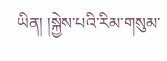ཡིན། །སྐྱེས་པའི་རིམ་གསུམ་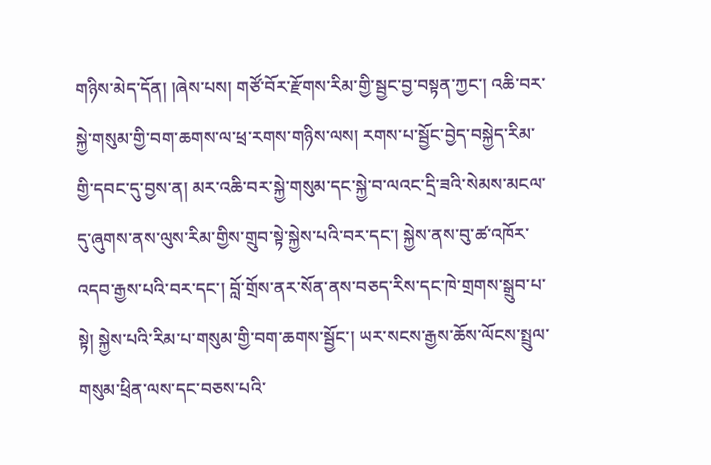གཉིས་མེད་དོན། །ཞེས་པས། གཙོ་བོར་རྫོགས་རིམ་གྱི་སྦྱང་བྱ་བསྟན་ཀྱང་། འཆི་བར་སྐྱེ་གསུམ་གྱི་བག་ཆགས་ལ་ཕྲ་རགས་གཉིས་ལས། རགས་པ་སྦྱོང་བྱེད་བསྐྱེད་རིམ་གྱི་དབང་དུ་བྱས་ན། མར་འཆི་བར་སྐྱེ་གསུམ་དང་སྐྱེ་བ་ལའང་དྲི་ཟའི་སེམས་མངལ་དུ་ཞུགས་ནས་ལུས་རིམ་གྱིས་གྲུབ་སྟེ་སྐྱེས་པའི་བར་དང་། སྐྱེས་ནས་བུ་ཚ་འཁོར་འདབ་རྒྱས་པའི་བར་དང་། བློ་གྲོས་ནར་སོན་ནས་བཅད་རིས་དང་ཁེ་གྲགས་སྒྲུབ་པ་སྟེ། སྐྱེས་པའི་རིམ་པ་གསུམ་གྱི་བག་ཆགས་སྦྱོང་། ཡར་སངས་རྒྱས་ཆོས་ལོངས་སྤྲུལ་གསུམ་ཕྲིན་ལས་དང་བཅས་པའི་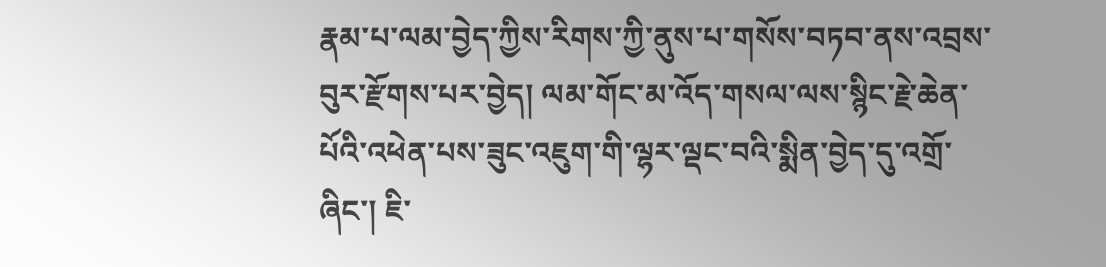རྣམ་པ་ལམ་བྱེད་ཀྱིས་རིགས་ཀྱི་ནུས་པ་གསོས་བཏབ་ནས་འབྲས་བུར་རྫོགས་པར་བྱེད། ལམ་གོང་མ་འོད་གསལ་ལས་སྙིང་རྗེ་ཆེན་པོའི་འཕེན་པས་ཟུང་འཇུག་གི་ལྷར་ལྡང་བའི་སྨིན་བྱེད་དུ་འགྲོ་ཞིང་། ཇི་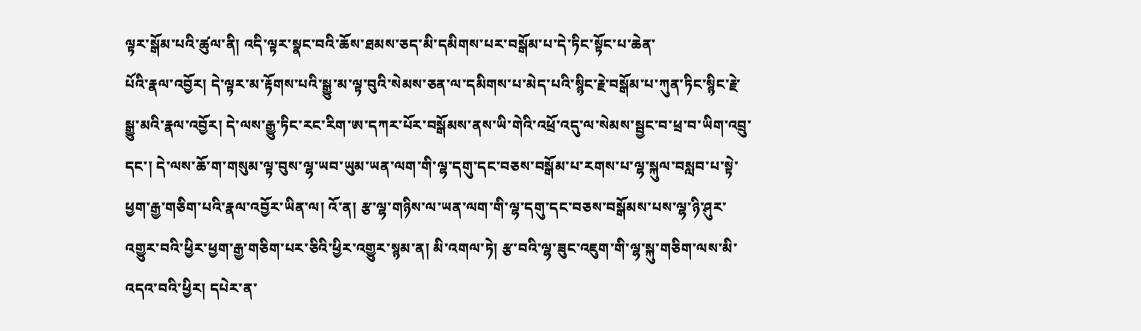ལྟར་སྒོམ་པའི་ཚུལ་ནི། འདི་ལྟར་སྣང་བའི་ཆོས་ཐམས་ཅད་མི་དམིགས་པར་བསྒོམ་པ་དེ་ཏིང་སྟོང་པ་ཆེན་
པོའི་རྣལ་འབྱོར། དེ་ལྟར་མ་རྟོགས་པའི་སྒྱུ་མ་ལྟ་བུའི་སེམས་ཅན་ལ་དམིགས་པ་མེད་པའི་སྙིང་རྗེ་བསྒོམ་པ་ཀུན་ཏིང་སྙིང་རྗེ་སྒྱུ་མའི་རྣལ་འབྱོར། དེ་ལས་རྒྱུ་ཏིང་རང་རིག་ཨ་དཀར་པོར་བསྒོམས་ནས་ཡི་གེའི་འཕྲོ་འདུ་ལ་སེམས་སྦྱང་བ་ཕྲ་བ་ཡིག་འབྲུ་དང་། དེ་ལས་ཆོ་ག་གསུམ་ལྟ་བུས་ལྷ་ཡབ་ཡུམ་ཡན་ལག་གི་ལྷ་དགུ་དང་བཅས་བསྒོམ་པ་རགས་པ་ལྷ་སྐུལ་བསླབ་པ་སྟེ་ཕྱག་རྒྱ་གཅིག་པའི་རྣལ་འབྱོར་ཡིན་ལ། འོ་ན། རྩ་ལྷ་གཉིས་ལ་ཡན་ལག་གི་ལྷ་དགུ་དང་བཅས་བསྒོམས་པས་ལྷ་ཉི་ཤུར་འགྱུར་བའི་ཕྱིར་ཕྱག་རྒྱ་གཅིག་པར་ཅིའི་ཕྱིར་འགྱུར་སྙམ་ན། མི་འགལ་ཏེ། རྩ་བའི་ལྷ་ཟུང་འཇུག་གི་ལྷ་སྐུ་གཅིག་ལས་མི་འདའ་བའི་ཕྱིར། དཔེར་ན་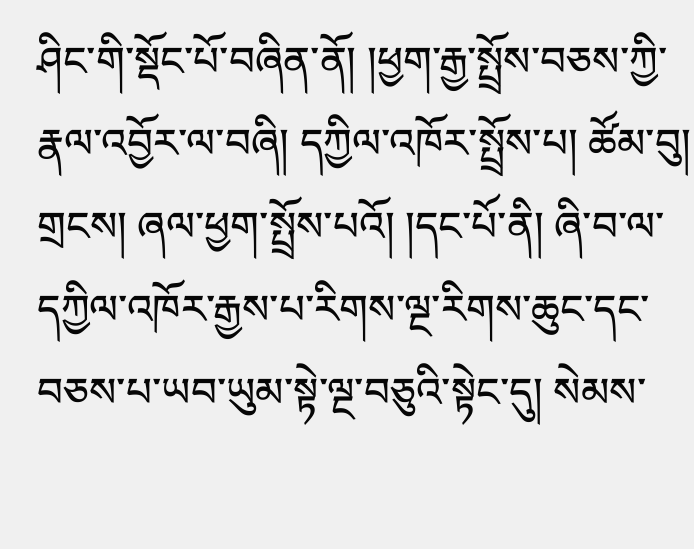ཤིང་གི་སྡོང་པོ་བཞིན་ནོ། །ཕྱག་རྒྱ་སྤྲོས་བཅས་ཀྱི་རྣལ་འབྱོར་ལ་བཞི། དཀྱིལ་འཁོར་སྤྲོས་པ། ཚོམ་བུ། གྲངས། ཞལ་ཕྱག་སྤྲོས་པའོ། །དང་པོ་ནི། ཞི་བ་ལ་དཀྱིལ་འཁོར་རྒྱས་པ་རིགས་ལྔ་རིགས་ཆུང་དང་བཅས་པ་ཡབ་ཡུམ་སྟེ་ལྔ་བཅུའི་སྟེང་དུ། སེམས་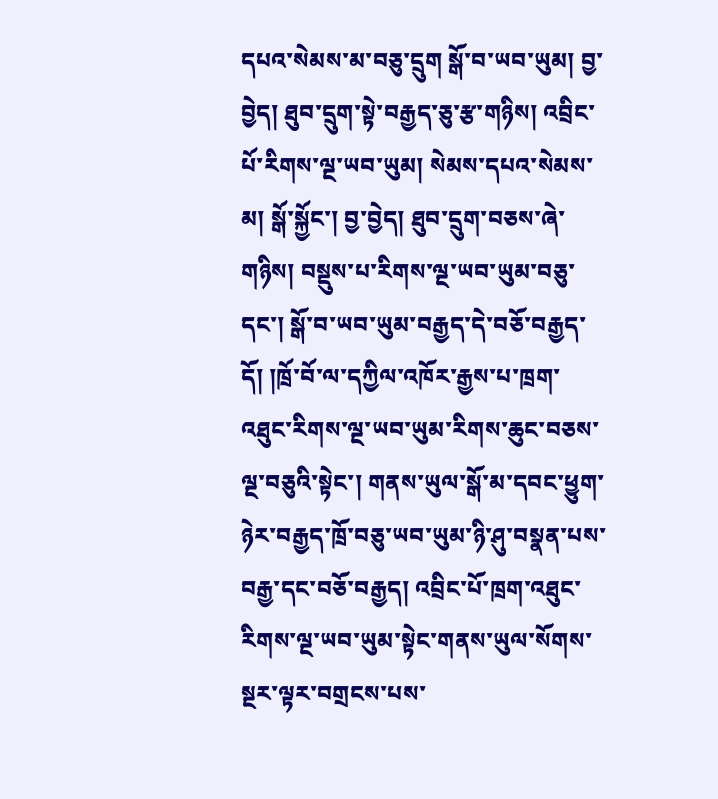དཔའ་སེམས་མ་བཅུ་དྲུག སྒོ་བ་ཡབ་ཡུམ། བྱ་བྱེད། ཐུབ་དྲུག་སྟེ་བརྒྱད་ཅུ་རྩ་གཉིས། འབྲིང་པོ་རིགས་ལྔ་ཡབ་ཡུམ། སེམས་དཔའ་སེམས་མ། སྒོ་སྐྱོང་། བྱ་བྱེད། ཐུབ་དྲུག་བཅས་ཞེ་གཉིས། བསྡུས་པ་རིགས་ལྔ་ཡབ་ཡུམ་བཅུ་དང་། སྒོ་བ་ཡབ་ཡུམ་བརྒྱད་དེ་བཅོ་བརྒྱད་དོ། །ཁྲོ་བོ་ལ་དཀྱིལ་འཁོར་རྒྱས་པ་ཁྲག་འཐུང་རིགས་ལྔ་ཡབ་ཡུམ་རིགས་ཆུང་བཅས་ལྔ་བཅུའི་སྟེང་། གནས་ཡུལ་སྒོ་མ་དབང་ཕྱུག་ཉེར་བརྒྱད་ཁྲོ་བཅུ་ཡབ་ཡུམ་ཉི་ཤུ་བསྣན་པས་བརྒྱ་དང་བཅོ་བརྒྱད། འབྲིང་པོ་ཁྲག་འཐུང་རིགས་ལྔ་ཡབ་ཡུམ་སྟེང་གནས་ཡུལ་སོགས་སྔར་ལྟར་བགྲངས་པས་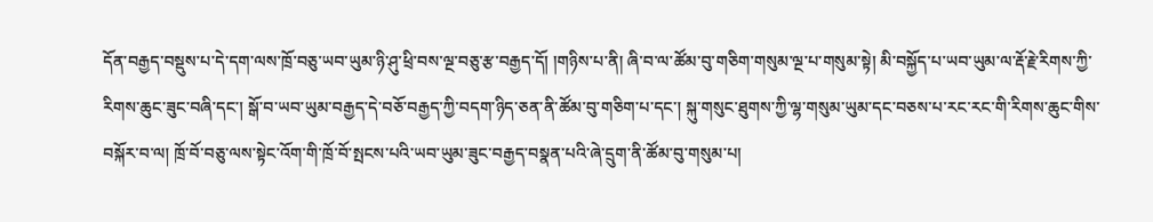དོན་བརྒྱད་བསྡུས་པ་དེ་དག་ལས་ཁྲོ་བཅུ་ཡབ་ཡུམ་ཉི་ཤུ་ཕྲི་བས་ལྔ་བཅུ་རྩ་བརྒྱད་དོ། །གཉིས་པ་ནི། ཞི་བ་ལ་ཚོམ་བུ་གཅིག་གསུམ་ལྔ་པ་གསུམ་སྟེ། མི་བསྐྱོད་པ་ཡབ་ཡུམ་ལ་རྡོ་རྗེ་རིགས་ཀྱི་རིགས་ཆུང་ཟུང་བཞི་དང་། སྒོ་བ་ཡབ་ཡུམ་བརྒྱད་དེ་བཅོ་བརྒྱད་ཀྱི་བདག་ཉིད་ཅན་ནི་ཚོམ་བུ་གཅིག་པ་དང་། སྐུ་གསུང་ཐུགས་ཀྱི་ལྷ་གསུམ་ཡུམ་དང་བཅས་པ་རང་རང་གི་རིགས་ཆུང་གིས་བསྐོར་བ་ལ། ཁྲོ་བོ་བཅུ་ལས་སྟེང་འོག་གི་ཁྲོ་བོ་སྤངས་པའི་ཡབ་ཡུམ་ཟུང་བརྒྱད་བསྣན་པའི་ཞེ་དྲུག་ནི་ཚོམ་བུ་གསུམ་པ།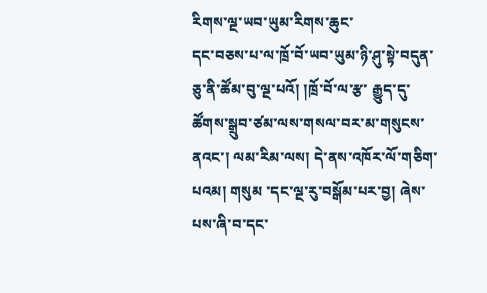རིགས་ལྔ་ཡབ་ཡུམ་རིགས་ཆུང་
དང་བཅས་པ་ལ་ཁྲོ་བོ་ཡབ་ཡུམ་ཉི་ཤུ་སྟེ་བདུན་ཅུ་ནི་ཚོམ་བུ་ལྔ་པའོ། །ཁྲོ་བོ་ལ་རྩ་ རྒྱུད་དུ་ཚོགས་སྒྲུབ་ཙམ་ལས་གསལ་བར་མ་གསུངས་ནའང་། ལམ་རིམ་ལས། དེ་ནས་འཁོར་ལོ་གཅིག་པའམ། གསུམ ་དང་ལྔ་རུ་བསྒོམ་པར་བྱ། ཞེས་པས་ཞི་བ་དང་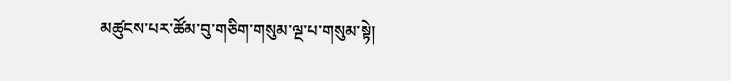མཚུངས་པར་ཚོམ་བུ་གཅིག་གསུམ་ལྔ་པ་གསུམ་སྟེ།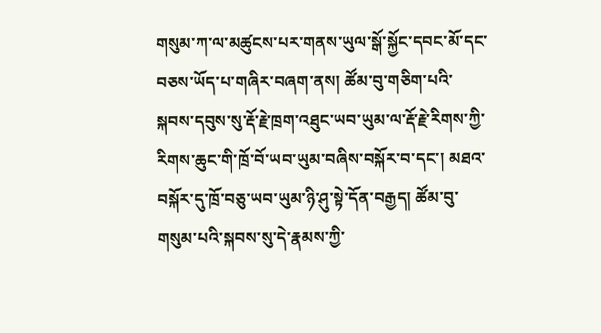གསུམ་ཀ་ལ་མཚུངས་པར་གནས་ཡུལ་སྒོ་སྐྱོང་དབང་མོ་དང་བཅས་ཡོད་པ་གཞིར་བཞག་ནས། ཚོམ་བུ་གཅིག་པའི་སྐབས་དབུས་སུ་རྡོ་རྗེ་ཁྲག་འཐུང་ཡབ་ཡུམ་ལ་རྡོ་རྗེ་རིགས་ཀྱི་རིགས་ཆུང་གི་ཁྲོ་བོ་ཡབ་ཡུམ་བཞིས་བསྐོར་བ་དང་། མཐའ་བསྐོར་དུ་ཁྲོ་བཅུ་ཡབ་ཡུམ་ཉི་ཤུ་སྟེ་དོན་བརྒྱད། ཚོམ་བུ་གསུམ་པའི་སྐབས་སུ་དེ་རྣམས་ཀྱི་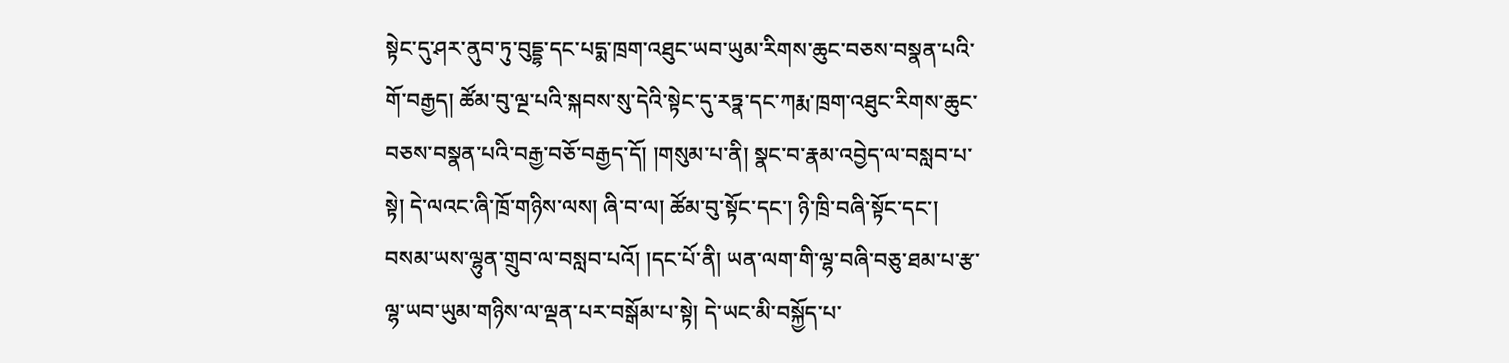སྟེང་དུ་ཤར་ནུབ་ཏུ་བུདྡྷ་དང་པདྨ་ཁྲག་འཐུང་ཡབ་ཡུམ་རིགས་ཆུང་བཅས་བསྣན་པའི་གོ་བརྒྱད། ཚོམ་བུ་ལྔ་པའི་སྐབས་སུ་དེའི་སྟེང་དུ་རཏྣ་དང་ཀརྨ་ཁྲག་འཐུང་རིགས་ཆུང་བཅས་བསྣན་པའི་བརྒྱ་བཅོ་བརྒྱད་དོ། །གསུམ་པ་ནི། སྣང་བ་རྣམ་འབྱེད་ལ་བསླབ་པ་སྟེ། དེ་ལའང་ཞི་ཁྲོ་གཉིས་ལས། ཞི་བ་ལ། ཚོམ་བུ་སྟོང་དང་། ཉི་ཁྲི་བཞི་སྟོང་དང་། བསམ་ཡས་ལྷུན་གྲུབ་ལ་བསླབ་པའོ། །དང་པོ་ནི། ཡན་ལག་གི་ལྷ་བཞི་བཅུ་ཐམ་པ་རྩ་ལྷ་ཡབ་ཡུམ་གཉིས་ལ་ལྡན་པར་བསྒོམ་པ་སྟེ། དེ་ཡང་མི་བསྐྱོད་པ་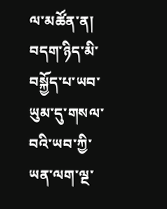ལ་མཚོན་ན། བདག་ཉིད་མི་བསྐྱོད་པ་ཡབ་ཡུམ་དུ་གསལ་བའི་ཡབ་ཀྱི་ཡན་ལག་ལྔ་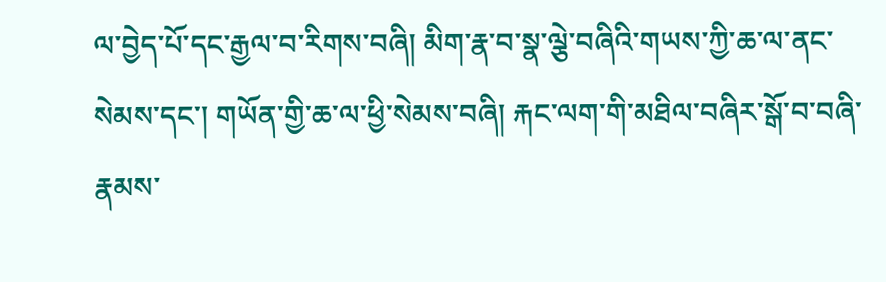ལ་བྱེད་པོ་དང་རྒྱལ་བ་རིགས་བཞི། མིག་རྣ་བ་སྣ་ལྕེ་བཞིའི་གཡས་ཀྱི་ཆ་ལ་ནང་སེམས་དང་། གཡོན་གྱི་ཆ་ལ་ཕྱི་སེམས་བཞི། རྐང་ལག་གི་མཐིལ་བཞིར་སྒོ་བ་བཞི་རྣམས་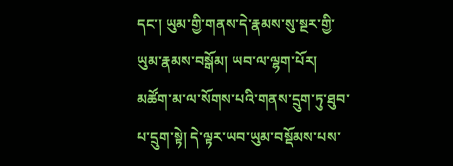དང་། ཡུམ་གྱི་གནས་དེ་རྣམས་སུ་སྔར་གྱི་ཡུམ་རྣམས་བསྒོམ། ཡབ་ལ་ལྷག་པོར། མཚོག་མ་ལ་སོགས་པའི་གནས་དྲུག་ཏུ་ཐུབ་པ་དྲུག་སྟེ། དེ་ལྟར་ཡབ་ཡུམ་བསྡོམས་པས་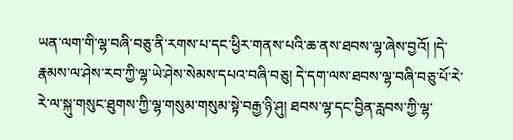ཡན་ལག་གི་ལྷ་བཞི་བཅུ་ནི་རགས་པ་དང་ཕྱིར་གནས་པའི་ཆ་ནས་ཐབས་ལྷ་ཞེས་བྱའོ། །དེ་རྣམས་ལ་ཤེས་རབ་ཀྱི་ལྷ་ཡེ་ཤེས་སེམས་དཔའ་བཞི་བཅུ། དེ་དག་ལས་ཐབས་ལྷ་བཞི་བཅུ་པོ་རེ་རེ་ལ་སྐུ་གསུང་ཐུགས་ཀྱི་ལྷ་གསུམ་གསུམ་སྟེ་བརྒྱ་ཉི་ཤུ། ཐབས་ལྷ་དང་བྱིན་རླབས་ཀྱི་ལྷ་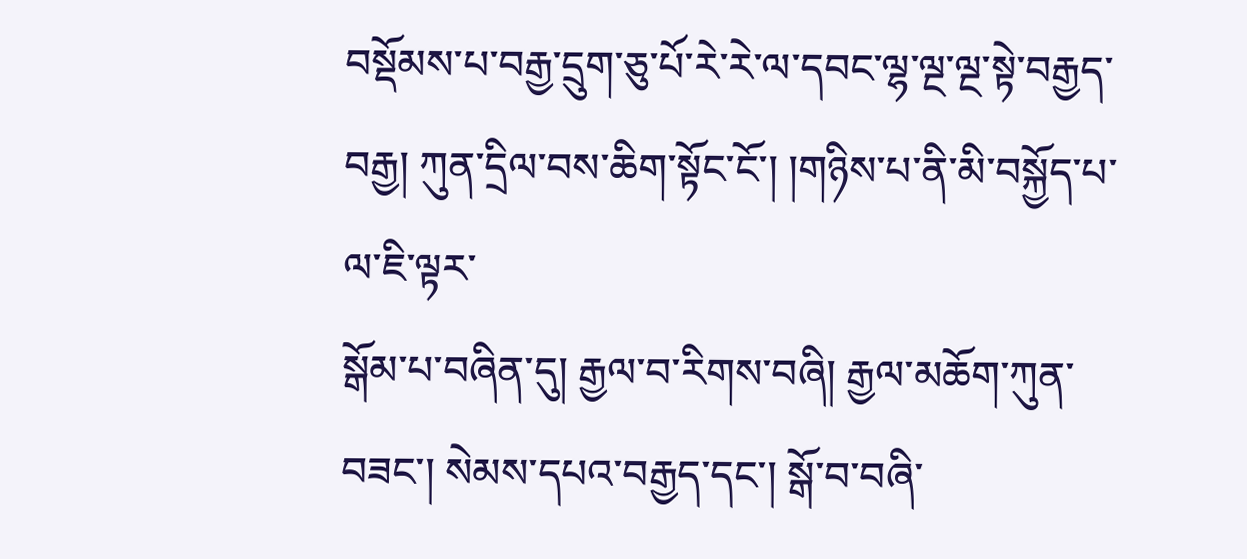བསྡོམས་པ་བརྒྱ་དྲུག་ཅུ་པོ་རེ་རེ་ལ་དབང་ལྷ་ལྔ་ལྔ་སྟེ་བརྒྱད་བརྒྱ། ཀུན་དྲིལ་བས་ཆིག་སྟོང་ངོ་། །གཉིས་པ་ནི་མི་བསྐྱོད་པ་ལ་ཇི་ལྟར་
སྒོམ་པ་བཞིན་དུ། རྒྱལ་བ་རིགས་བཞི། རྒྱལ་མཆོག་ཀུན་བཟང་། སེམས་དཔའ་བརྒྱད་དང་། སྒོ་བ་བཞི་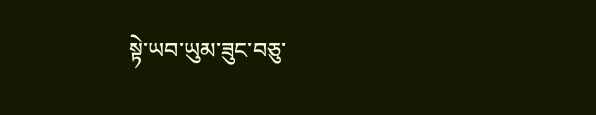སྟེ་ཡབ་ཡུམ་ཟུང་བཅུ་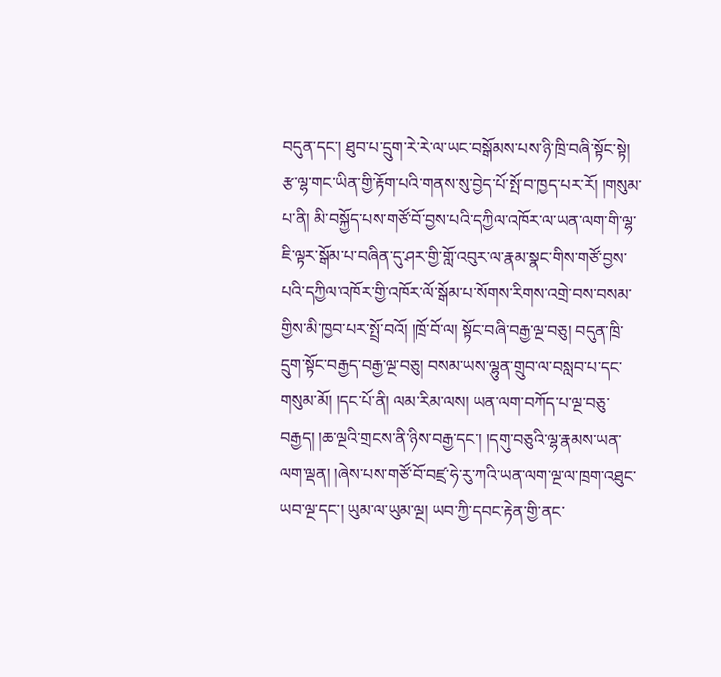བདུན་དང་། ཐུབ་པ་དྲུག་རེ་རེ་ལ་ཡང་བསྒོམས་པས་ཉི་ཁྲི་བཞི་སྟོང་སྟེ། རྩ་ལྷ་གང་ཡིན་གྱི་རྟོག་པའི་གནས་སུ་བྱེད་པོ་སྤོ་བ་ཁྱད་པར་རོ། །གསུམ་པ་ནི། མི་བསྐྱོད་པས་གཙོ་བོ་བྱས་པའི་དཀྱིལ་འཁོར་ལ་ཡན་ལག་གི་ལྷ་ཇི་ལྟར་སྒོམ་པ་བཞིན་དུ་ཤར་གྱི་གློ་འབུར་ལ་རྣམ་སྣང་གིས་གཙོ་བྱས་པའི་དཀྱིལ་འཁོར་གྱི་འཁོར་ལོ་སྒོམ་པ་སོགས་རིགས་འགྲེ་བས་བསམ་གྱིས་མི་ཁྱབ་པར་སྤྲོ་བའོ། །ཁྲོ་བོ་ལ། སྟོང་བཞི་བརྒྱ་ལྔ་བཅུ། བདུན་ཁྲི་དྲུག་སྟོང་བརྒྱད་བརྒྱ་ལྔ་བཅུ། བསམ་ཡས་ལྷུན་གྲུབ་ལ་བསླབ་པ་དང་གསུམ་མོ། །དང་པོ་ནི། ལམ་རིམ་ལས། ཡན་ལག་བཀོད་པ་ལྔ་བཅུ་བརྒྱད། །ཆ་ལྔའི་གྲངས་ནི་ཉིས་བརྒྱ་དང་། །དགུ་བཅུའི་ལྷ་རྣམས་ཡན་ལག་ལྡན། །ཞེས་པས་གཙོ་བོ་བཛྲ་ཧེ་རུ་ཀའི་ཡན་ལག་ལྔ་ལ་ཁྲག་འཐུང་ཡབ་ལྔ་དང་། ཡུམ་ལ་ཡུམ་ལྔ། ཡབ་ཀྱི་དབང་རྟེན་གྱི་ནང་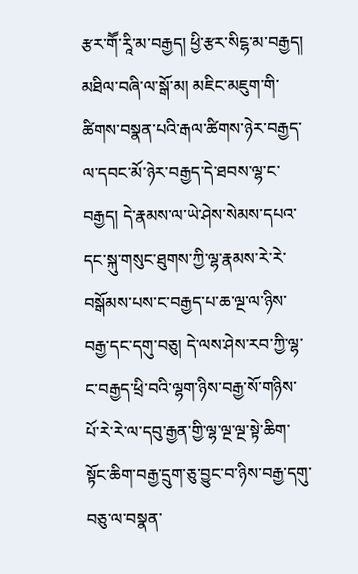རྩར་གཽ་རཱི་མ་བརྒྱད། ཕྱི་རྩར་སིངྷ་མ་བརྒྱད། མཐིལ་བཞི་ལ་སྒོ་མ། མཇིང་མཇུག་གི་ཚིགས་བསྣན་པའི་རྒལ་ཚིགས་ཉེར་བརྒྱད་ལ་དབང་མོ་ཉེར་བརྒྱད་དེ་ཐབས་ལྷ་ང་བརྒྱད། དེ་རྣམས་ལ་ཡེ་ཤེས་སེམས་དཔའ་དང་སྐུ་གསུང་ཐུགས་ཀྱི་ལྷ་རྣམས་རེ་རེ་བསྒོམས་པས་ང་བརྒྱད་པ་ཆ་ལྔ་ལ་ཉིས་བརྒྱ་དང་དགུ་བཅུ། དེ་ལས་ཤེས་རབ་ཀྱི་ལྷ་ང་བརྒྱད་ཕྲི་བའི་ལྷག་ཉིས་བརྒྱ་སོ་གཉིས་པོ་རེ་རེ་ལ་དབུ་རྒྱན་གྱི་ལྷ་ལྔ་ལྔ་སྟེ་ཆིག་སྟོང་ཆིག་བརྒྱ་དྲུག་ཅུ་བྱུང་བ་ཉིས་བརྒྱ་དགུ་བཅུ་ལ་བསྣན་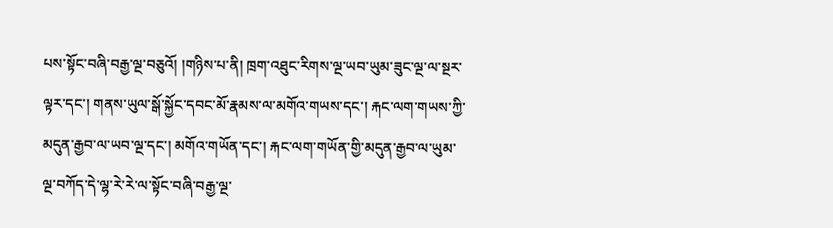པས་སྟོང་བཞི་བརྒྱ་ལྔ་བཅུའོ། །གཉིས་པ་ནི། ཁྲག་འཐུང་རིགས་ལྔ་ཡབ་ཡུམ་ཟུང་ལྔ་ལ་སྔར་ལྟར་དང་། གནས་ཡུལ་སྒོ་སྐྱོང་དབང་མོ་རྣམས་ལ་མགོའ་གཡས་དང་། རྐང་ལག་གཡས་ཀྱི་མདུན་རྒྱབ་ལ་ཡབ་ལྔ་དང་། མགོའ་གཡོན་དང་། རྐང་ལག་གཡོན་གྱི་མདུན་རྒྱབ་ལ་ཡུམ་ལྔ་བཀོད་དེ་ལྷ་རེ་རེ་ལ་སྟོང་བཞི་བརྒྱ་ལྔ་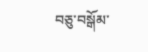བཅུ་བསྒོམ་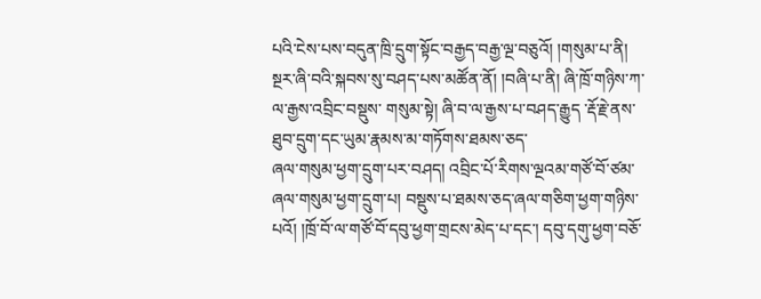པའི་ངེས་པས་བདུན་ཁྲི་དྲུག་སྟོང་བརྒྱད་བརྒྱ་ལྔ་བཅུའོ། །གསུམ་པ་ནི། སྔར་ཞི་བའི་སྐབས་སུ་བཤད་པས་མཚོན་ནོ། །བཞི་པ་ནི། ཞི་ཁྲོ་གཉིས་ཀ་ལ་རྒྱས་འབྲིང་བསྡུས་ གསུམ་སྟེ། ཞི་བ་ལ་རྒྱས་པ་བཤད་རྒྱུད ་རྡོ་རྗེ་ནས་ཐུབ་དྲུག་དང་ཡུམ་རྣམས་མ་གཏོགས་ཐམས་ཅད་
ཞལ་གསུམ་ཕྱག་དྲུག་པར་བཤད། འབྲིང་པོ་རིགས་ལྔའམ་གཙོ་བོ་ཙམ་ཞལ་གསུམ་ཕྱག་དྲུག་པ། བསྡུས་པ་ཐམས་ཅད་ཞལ་གཅིག་ཕྱག་གཉིས་པའོ། །ཁྲོ་བོ་ལ་གཙོ་བོ་དབུ་ཕྱག་གྲངས་མེད་པ་དང་། དབུ་དགུ་ཕྱག་བཅོ་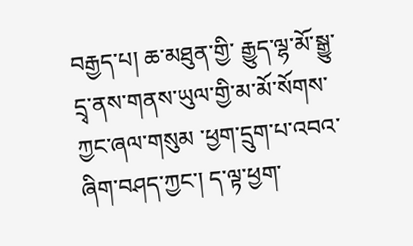བརྒྱད་པ། ཆ་མཐུན་གྱི་ རྒྱུད་ལྷ་མོ་སྒྱུ་དྲྭ་ནས་གནས་ཡུལ་གྱི་མ་མོ་སོགས་ཀྱང་ཞལ་གསུམ ་ཕྱག་དྲུག་པ་འབའ་ཞིག་བཤད་ཀྱང་། ད་ལྟ་ཕྱག་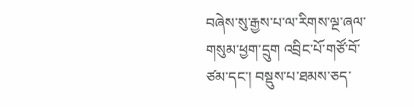བཞེས་སུ་རྒྱས་པ་ལ་རིགས་ལྔ་ཞལ་གསུམ་ཕྱག་དྲུག འབྲིང་པོ་གཙོ་བོ་ཙམ་དང་། བསྡུས་པ་ཐམས་ཅད་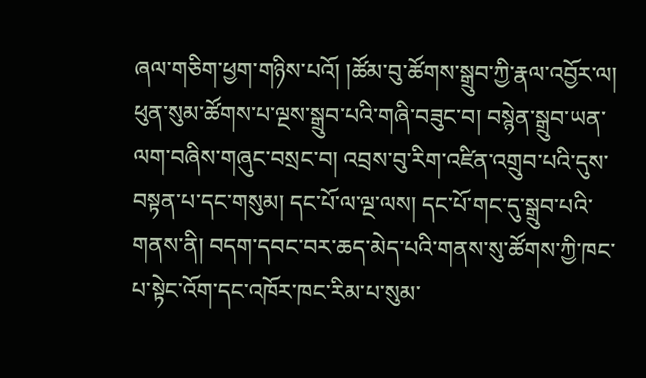ཞལ་གཅིག་ཕྱག་གཉིས་པའོ། །ཚོམ་བུ་ཚོགས་སྒྲུབ་ཀྱི་རྣལ་འབྱོར་ལ། ཕུན་སུམ་ཚོགས་པ་ལྔས་སྒྲུབ་པའི་གཞི་བཟུང་བ། བསྙེན་སྒྲུབ་ཡན་ལག་བཞིས་གཞུང་བསྲང་བ། འབྲས་བུ་རིག་འཛིན་འགྲུབ་པའི་དུས་བསྟན་པ་དང་གསུམ། དང་པོ་ལ་ལྔ་ལས། དང་པོ་གང་དུ་སྒྲུབ་པའི་གནས་ནི། བདག་དབང་བར་ཆད་མེད་པའི་གནས་སུ་ཚོགས་ཀྱི་ཁང་པ་སྟེང་འོག་དང་འཁོར་ཁང་རིམ་པ་སུམ་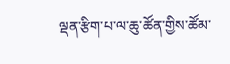ལྡན་རྩིག་པ་ལ་ཆུ་ཚོན་གྱིས་ཚོམ་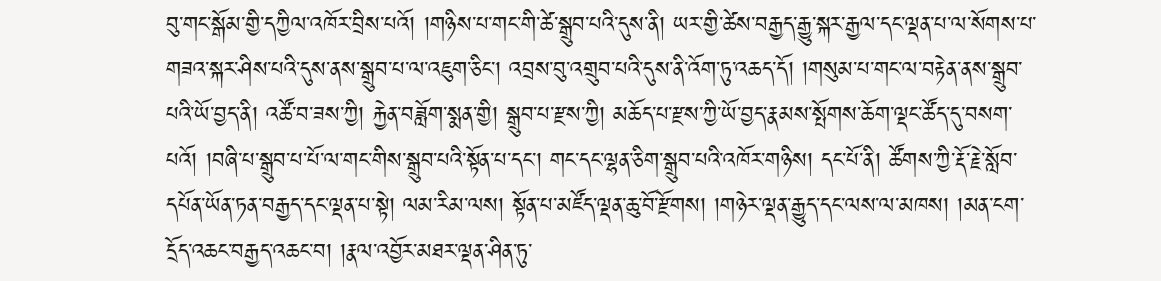བུ་གང་སྒོམ་གྱི་དཀྱིལ་འཁོར་བྲིས་པའོ། །གཉིས་པ་གང་གི་ཚེ་སྒྲུབ་པའི་དུས་ནི། ཡར་གྱི་ཚེས་བརྒྱད་རྒྱུ་སྐར་རྒྱལ་དང་ལྡན་པ་ལ་སོགས་པ་གཟའ་སྐར་ཤིས་པའི་དུས་ནས་སྒྲུབ་པ་ལ་འཇུག་ཅིང་། འབྲས་བུ་འགྲུབ་པའི་དུས་ནི་འོག་ཏུ་འཆད་དོ། །གསུམ་པ་གང་ལ་བརྟེན་ནས་སྒྲུབ་པའི་ཡོ་བྱད་ནི། འཚོ་བ་ཟས་ཀྱི། རྐྱེན་བཟློག་སྨན་གྱི། སྒྲུབ་པ་རྫས་ཀྱི། མཆོད་པ་རྫས་ཀྱི་ཡོ་བྱད་རྣམས་སྤོགས་ཆོག་ལྡང་ཚོད་དུ་བསག་པའོ། །བཞི་པ་སྒྲུབ་པ་པོ་ལ་གང་གིས་སྒྲུབ་པའི་སྟོན་པ་དང་། གང་དང་ལྷན་ཅིག་སྒྲུབ་པའི་འཁོར་གཉིས། དང་པོ་ནི། ཚོགས་ཀྱི་རྡོ་རྗེ་སློབ་དཔོན་ཡོན་ཏན་བརྒྱད་དང་ལྡན་པ་སྟེ། ལམ་རིམ་ལས། སྟོན་པ་མཛོད་ལྡན་ཆུ་བོ་རྫོགས། །གཉེར་ལྡན་རྒྱུད་དང་ལས་ལ་མཁས། །མན་ངག་དྲོད་འཆང་བརྒྱད་འཆང་བ། །རྣལ་འབྱོར་མཐར་ལྡན་ཤིན་ཏུ་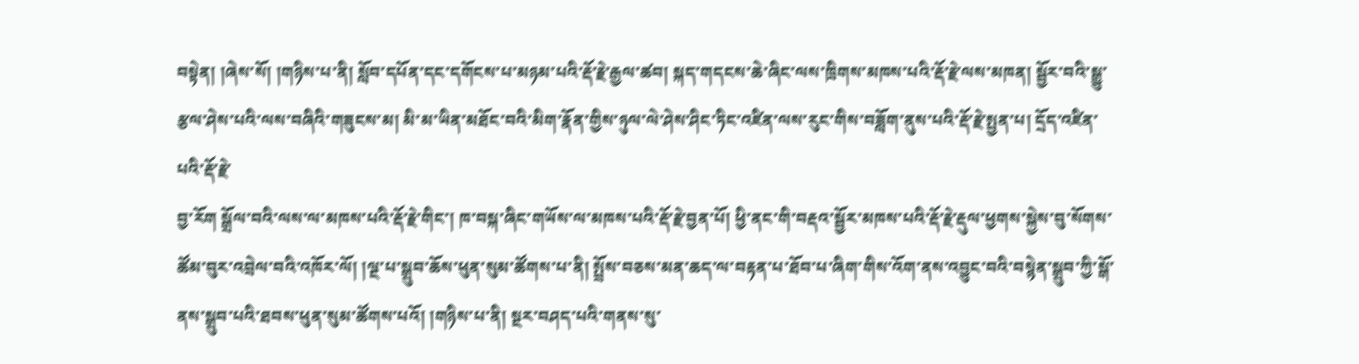བསྟེན། །ཞེས་སོ། །གཉིས་པ་ནི། སློབ་དཔོན་དང་དགོངས་པ་མཉམ་པའི་རྡོ་རྗེ་རྒྱལ་ཚབ། སྐད་གདངས་ཆེ་ཞིང་ལས་ཁྲིགས་མཁས་པའི་རྡོ་རྗེ་ལས་མཁན། སྦྱོར་བའི་སྒྱུ་རྩལ་ཤེས་པའི་ལས་བཞིའི་གཟུངས་མ། མི་མ་ཡིན་མཐོང་བའི་མིག་རྣོན་གྱིས་ཉུལ་ལེ་ཤེས་ཤིང་ཏིང་འཛིན་ལས་རུང་གིས་བཟློག་ནུས་པའི་རྡོ་རྗེ་སྤྱན་པ། དྲོད་འཛིན་པའི་རྡོ་རྗེ་
བྱ་རོག སྒྲོལ་བའི་ལས་ལ་མཁས་པའི་རྡོ་རྗེ་གིང་། ཁ་བསྐ་ཞིང་གཡོས་ལ་མཁས་པའི་རྡོ་རྗེ་བྱན་པོ། ཕྱི་ནང་གི་བརྡའ་སྦྱོར་མཁས་པའི་རྡོ་རྗེ་རྡུལ་ཕྱགས་སྐྱེས་བུ་སོགས་ཚོམ་བུར་འབྲེལ་བའི་འཁོར་ལོ། །ལྔ་པ་སྒྲུབ་ཆོས་ཕུན་སུམ་ཚོགས་པ་ནི། སྤྲོས་བཅས་མན་ཆད་ལ་བརྟན་པ་ཐོབ་པ་ཞིག་གིས་འོག་ནས་འབྱུང་བའི་བསྙེན་སྒྲུབ་ཀྱི་སྒོ་ནས་སྒྲུབ་པའི་ཐབས་ཕུན་སུམ་ཚོགས་པའོ། །གཉིས་པ་ནི། སྔར་བཤད་པའི་གནས་སུ་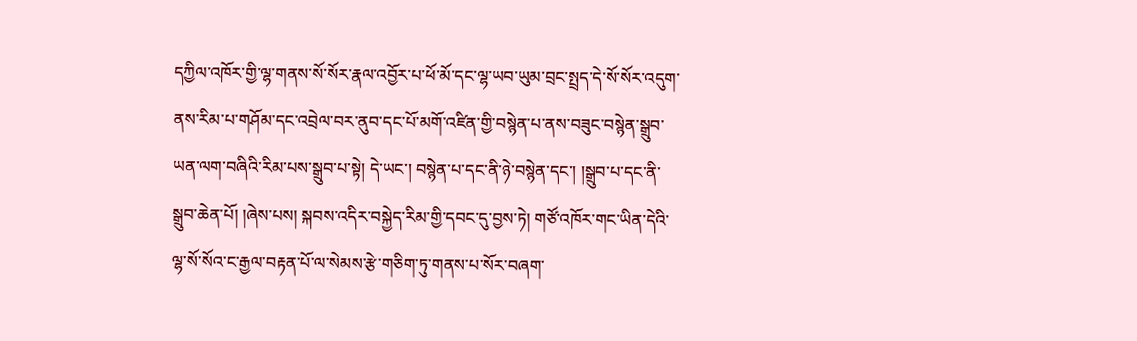དཀྱིལ་འཁོར་གྱི་ལྷ་གནས་སོ་སོར་རྣལ་འབྱོར་པ་ཕོ་མོ་དང་ལྷ་ཡབ་ཡུམ་བྲང་སྤྲད་དེ་སོ་སོར་འདུག་ནས་རིམ་པ་གཤོམ་དང་འབྲེལ་བར་ནུབ་དང་པོ་མགོ་འཛིན་གྱི་བསྙེན་པ་ནས་བཟུང་བསྙེན་སྒྲུབ་ཡན་ལག་བཞིའི་རིམ་པས་སྒྲུབ་པ་སྟེ། དེ་ཡང་། བསྙེན་པ་དང་ནི་ཉེ་བསྙེན་དང་། །སྒྲུབ་པ་དང་ནི་སྒྲུབ་ཆེན་པོ། །ཞེས་པས། སྐབས་འདིར་བསྐྱེད་རིམ་གྱི་དབང་དུ་བྱས་ཏེ། གཙོ་འཁོར་གང་ཡིན་དེའི་ལྷ་སོ་སོའ་ང་རྒྱལ་བརྟན་པོ་ལ་སེམས་རྩེ་གཅིག་ཏུ་གནས་པ་སོར་བཞག་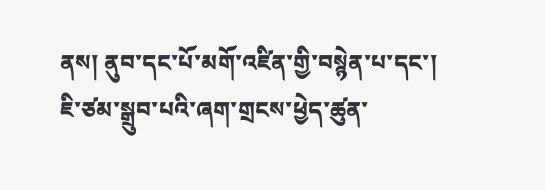ནས། ནུབ་དང་པོ་མགོ་འཛིན་གྱི་བསྙེན་པ་དང་། ཇི་ཙམ་སྒྲུབ་པའི་ཞག་གྲངས་ཕྱེད་ཚུན་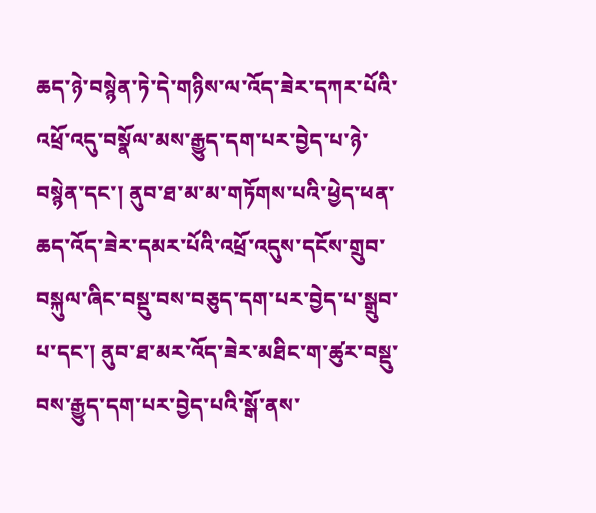ཆད་ཉེ་བསྙེན་ཏེ་དེ་གཉིས་ལ་འོད་ཟེར་དཀར་པོའི་འཕྲོ་འདུ་བསྣོལ་མས་རྒྱུད་དག་པར་བྱེད་པ་ཉེ་བསྙེན་དང་། ནུབ་ཐ་མ་མ་གཏོགས་པའི་ཕྱེད་ཕན་ཆད་འོད་ཟེར་དམར་པོའི་འཕྲོ་འདུས་དངོས་གྲུབ་བསྐུལ་ཞིང་བསྡུ་བས་བཅུད་དག་པར་བྱེད་པ་སྒྲུབ་པ་དང་། ནུབ་ཐ་མར་འོད་ཟེར་མཐིང་ག་ཚུར་བསྡུ་བས་རྒྱུད་དག་པར་བྱེད་པའི་སྒོ་ནས་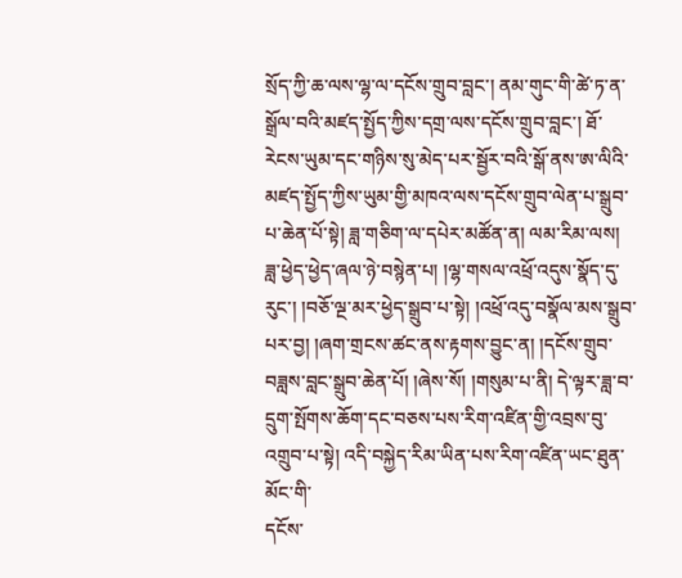སྲོད་ཀྱི་ཆ་ལས་ལྷ་ལ་དངོས་གྲུབ་བླང་། ནམ་གུང་གི་ཚེ་ཏ་ན་སྒྲོལ་བའི་མཛད་སྤྱོད་ཀྱིས་དགྲ་ལས་དངོས་གྲུབ་བླང་། ཐོ་རེངས་ཡུམ་དང་གཉིས་སུ་མེད་པར་སྦྱོར་བའི་སྒོ་ནས་ཨ་ལིའི་མཛད་སྤྱོད་ཀྱིས་ཡུམ་གྱི་མཁའ་ལས་དངོས་གྲུབ་ལེན་པ་སྒྲུབ་པ་ཆེན་པོ་སྟེ། ཟླ་གཅིག་ལ་དཔེར་མཚོན་ན། ལམ་རིམ་ལས། ཟླ་ཕྱེད་ཕྱེད་ཞལ་ཉེ་བསྙེན་པ། །ལྷ་གསལ་འཕྲོ་འདུས་སྣོད་དུ་རུང་། །བཅོ་ལྔ་མར་ཕྱེད་སྒྲུབ་པ་སྟེ། །འཕྲོ་འདུ་བསྣོལ་མས་སྒྲུབ་པར་བྱ། །ཞག་གྲངས་ཚང་ནས་རྟགས་བྱུང་ན། །དངོས་གྲུབ་བཟླས་བླང་སྒྲུབ་ཆེན་པོ། །ཞེས་སོ། །གསུམ་པ་ནི། དེ་ལྟར་ཟླ་བ་དྲུག་སྤོགས་ཆོག་དང་བཅས་པས་རིག་འཛིན་གྱི་འབྲས་བུ་འགྲུབ་པ་སྟེ། འདི་བསྐྱེད་རིམ་ཡིན་པས་རིག་འཛིན་ཡང་ཐུན་མོང་གི་
དངོས་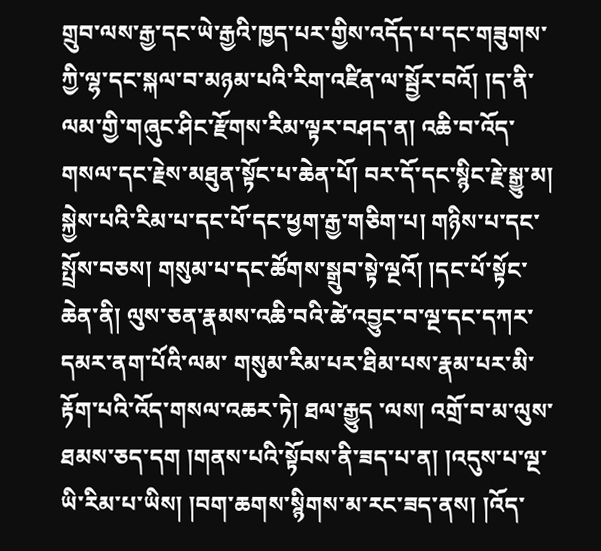གྲུབ་ལས་རྒྱ་དང་ཡེ་རྒྱའི་ཁྱད་པར་གྱིས་འདོད་པ་དང་གཟུགས་ཀྱི་ལྷ་དང་སྐལ་བ་མཉམ་པའི་རིག་འཛིན་ལ་སྦྱོར་བའོ། །ད་ནི་ལམ་གྱི་གཞུང་ཤིང་རྫོགས་རིམ་ལྟར་བཤད་ན། འཆི་བ་འོད་གསལ་དང་རྗེས་མཐུན་སྟོང་པ་ཆེན་པོ། བར་དོ་དང་སྙིང་རྗེ་སྒྱུ་མ། སྐྱེས་པའི་རིམ་པ་དང་པོ་དང་ཕྱག་རྒྱ་གཅིག་པ། གཉིས་པ་དང་སྤྲོས་བཅས། གསུམ་པ་དང་ཚོགས་སྒྲུབ་སྟེ་ལྔའོ། །དང་པོ་སྟོང་ཆེན་ནི། ལུས་ཅན་རྣམས་འཆི་བའི་ཚེ་འབྱུང་བ་ལྔ་དང་དཀར་དམར་ནག་པོའི་ལམ་ གསུམ་རིམ་པར་ཐིམ་པས་རྣམ་པར་མི་རྟོག་པའི་འོད་གསལ་འཆར་ཏེ། ཐལ་རྒྱུད ་ལས། འགྲོ་བ་མ་ལུས་ཐམས་ཅད་དག །གནས་པའི་སྟོབས་ནི་ཟད་པ་ན། །འདུས་པ་ལྔ་ཡི་རིམ་པ་ཡིས། །བག་ཆགས་སྙིགས་མ་རང་ཟད་ནས། །འོད་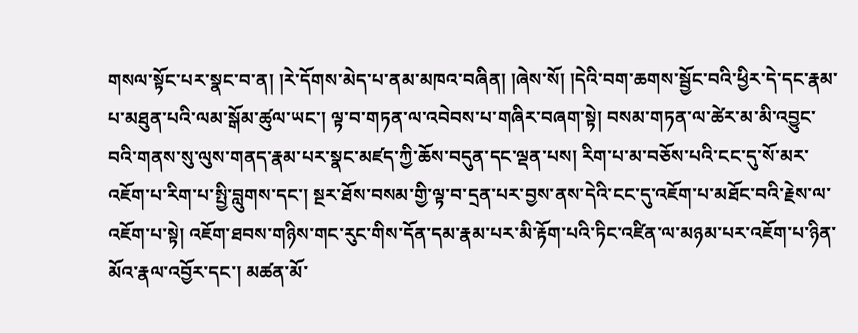གསལ་སྟོང་པར་སྣང་བ་ན། །རེ་དོགས་མེད་པ་ནམ་མཁའ་བཞིན། །ཞེས་སོ། །དེའི་བག་ཆགས་སྦྱོང་བའི་ཕྱིར་དེ་དང་རྣམ་པ་མཐུན་པའི་ལམ་སྒོམ་ཚུལ་ཡང་། ལྟ་བ་གཏན་ལ་འབེབས་པ་གཞིར་བཞག་སྟེ། བསམ་གཏན་ལ་ཚེར་མ་མི་འབྱུང་བའི་གནས་སུ་ལུས་གནད་རྣམ་པར་སྣང་མཛད་ཀྱི་ཆོས་བདུན་དང་ལྡན་པས། རིག་པ་མ་བཅོས་པའི་ངང་དུ་སོ་མར་འཇོག་པ་རིག་པ་སྤྱི་བླུགས་དང་། སྔར་ཐོས་བསམ་གྱི་ལྟ་བ་དྲན་པར་བྱས་ནས་དེའི་ངང་དུ་འཇོག་པ་མཐོང་བའི་རྗེས་ལ་འཇོག་པ་སྟེ། འཇོག་ཐབས་གཉིས་གང་རུང་གིས་དོན་དམ་རྣམ་པར་མི་རྟོག་པའི་ཏིང་འཛིན་ལ་མཉམ་པར་འཇོག་པ་ཉིན་མོའ་རྣལ་འབྱོར་དང་། མཚན་མོ་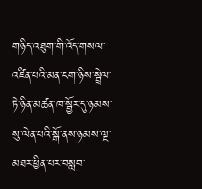གཉིད་འཐུག་གི་འོད་གསལ་འཛིན་པའི་མན་ངག་ཉིས་སྦྲེལ་ཏེ་ཉིན་མཚན་ཁ་སྦྱོར་དུ་ཉམས་སུ་ལེན་པའི་སྒོ་ནས་ཉམས་ལྔ་མཐར་ཕྱིན་པར་བསླབ་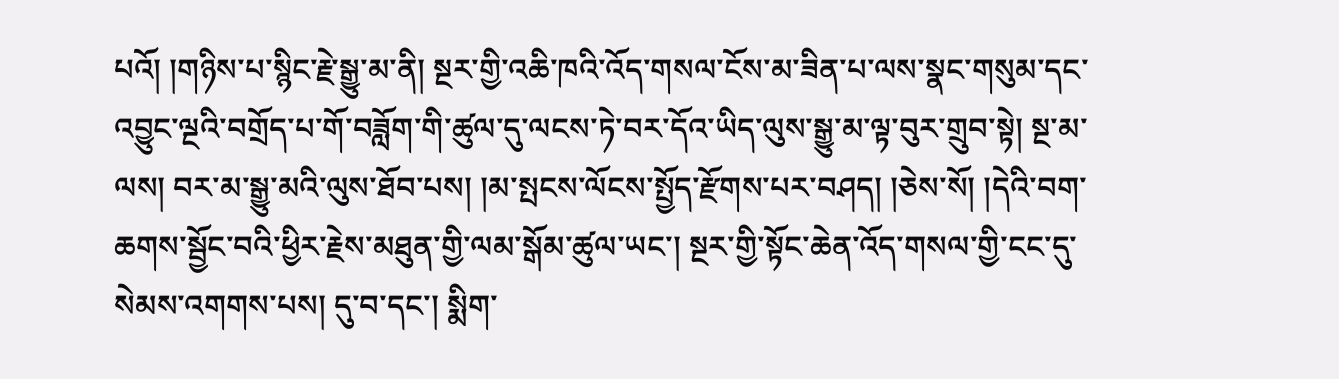པའོ། །གཉིས་པ་སྙིང་རྗེ་སྒྱུ་མ་ནི། སྔར་གྱི་འཆི་ཁའི་འོད་གསལ་ངོས་མ་ཟིན་པ་ལས་སྣང་གསུམ་དང་འབྱུང་ལྔའི་བགྲོད་པ་གོ་བཟློག་གི་ཚུལ་དུ་ལངས་ཏེ་བར་དོའ་ཡིད་ལུས་སྒྱུ་མ་ལྟ་བུར་གྲུབ་སྟེ། སྔ་མ་ལས། བར་མ་སྒྱུ་མའི་ལུས་ཐོབ་པས། །མ་སྤངས་ལོངས་སྤྱོད་རྫོགས་པར་བཤད། །ཅེས་སོ། །དེའི་བག་ཆགས་སྦྱོང་བའི་ཕྱིར་རྗེས་མཐུན་གྱི་ལམ་སྒོམ་ཚུལ་ཡང་། སྔར་གྱི་སྟོང་ཆེན་འོད་གསལ་གྱི་ངང་དུ་སེམས་འགགས་པས། དུ་བ་དང་། སྨིག་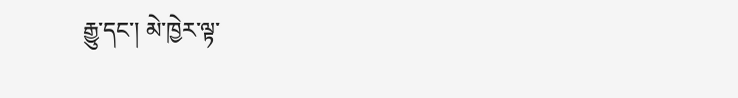རྒྱུ་དང་། མེ་ཁྱེར་ལྟ་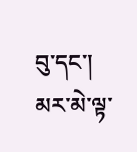བུ་དང་། མར་མེ་ལྟ་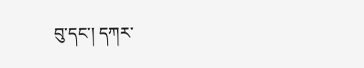བུ་དང་། དཀར་